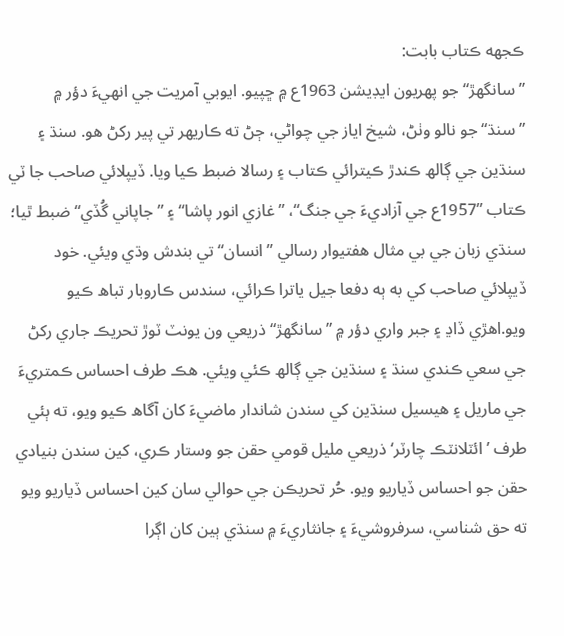ڪجهه ڪتاب بابت:
”سانگھڙ“ جو پھريون ايڊيشن 1963ع ۾ ڇپيو. ايوبي آمريت جي انھيءَ دؤر ۾ ”سنڌ“ جو نالو وٺڻ، شيخ اياز جي چواڻي، ڄڻ ته ڪاريھر تي پير رکڻ ھو. سنڌ ۽ سنڌين جي ڳالھ ڪندڙ ڪيترائي ڪتاب ۽ رسالا ضبط ڪيا ويا. ڏيپلائي صاحب جا ٽي ڪتاب ”1957ع جي آزاديءَ جي جنگ“، ”غازي انور پاشا“ ۽ ”جاپاني گُڏي“ ضبط ٿيا؛ سنڌي زبان جي بي مثال ھفتيوار رسالي ”انسان“ تي بندش وڌي ويئي. خود ڏيپلائي صاحب کي به ٻه دفعا جيل ياترا ڪرائي، سندس ڪاروبار تباھ ڪيو ويو.اھڙي ڏاڍ ۽ جبر واري دؤر ۾ ”سانگھڙ“ ذريعي ون يونٽ ٽوڙ تحريڪ جاري رکڻ جي سعي ڪندي سنڌ ۽ سنڌين جي ڳالھ ڪئي ويئي. ھڪ طرف احساس ڪمتريءَ جي ماريل ۽ ھيسيل سنڌين کي سندن شاندار ماضيءَ کان آگاھ ڪيو ويو، ته ٻئي طرف ’ائٽلانٽڪ چارٽر‘ ذريعي مليل قومي حقن جو وستار ڪري، کين سندن بنيادي حقن جو احساس ڏياريو ويو. حُر تحريڪن جي حوالي سان کين احساس ڏياريو ويو ته حق شناسي، سرفروشيءَ ۽ جانثاريءَ ۾ سنڌي ٻين کان اڳرا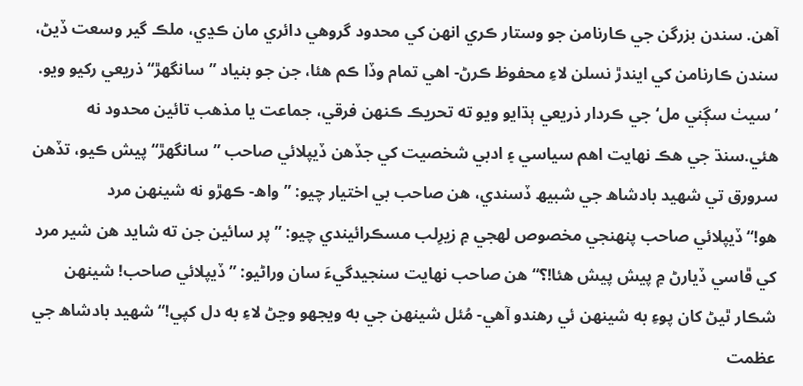آھن. سندن بزرگن جي ڪارنامن جو وستار ڪري انھن کي محدود گروھي دائري مان ڪڍي، ملڪ گير وسعت ڏيڻ، سندن ڪارنامن کي ايندڙ نسلن لاءِ محفوظ ڪرڻ- اھي تمام وڏا ڪم ھئا، جن جو بنياد ”سانگھڙ“ ذريعي رکيو ويو. ’سيٺ سڳني مل‘ جي ڪردار ذريعي ٻڌايو ويو ته تحريڪ ڪنھن فرقي، جماعت يا مذھب تائين محدود نه ھئي.سنڌ جي ھڪ نھايت اھم سياسي ۽ ادبي شخصيت کي جڏھن ڏيپلائي صاحب ”سانگھڙ“ پيش ڪيو، تڏھن سرورق تي شھيد بادشاھ جي شبيھ ڏسندي، ھن صاحب بي اختيار چيو: ”واھ- ڪھڙو نه شينھن مرد ھو!“ڏيپلائي صاحب پنھنجي مخصوص لھجي ۾ زيرِلب مسڪرائيندي چيو: ”پر سائين جن ته شايد ھن شير مرد کي ڦاسي ڏيارڻ ۾ پيش پيش ھئا!؟“ ھن صاحب نھايت سنجيدگيءَ سان وراڻيو: ”ڏيپلائي صاحب! شينھن شڪار ٿيڻ کان پوءِ به شينھن ئي رھندو آھي- مُئل شينھن جي به ويجھو وڃڻ لاءِ به دل کپي!“ شھيد بادشاھ جي عظمت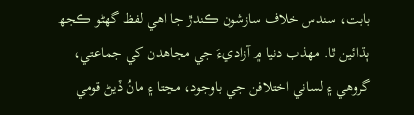بابت، سندس خلاف سازشون ڪندڙ جا اھي لفظ گھڻو ڪجھ ٻڌائين ٿا. مھذب دنيا ۾ آزاديءَ جي مجاھدن کي جماعتي، گروھي ۽ لساني اختلافن جي باوجود، مڃتا ۽ مانُ ڏيڻ قومي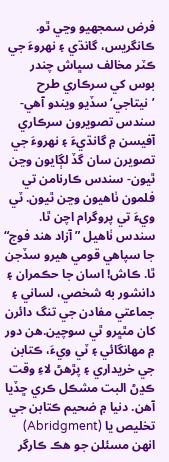فرض سمجھيو وڃي ٿو. ڪانگريس، گانڌي ۽ نھروءَ جي ڪٽر مخالف سڀاش چندر بوس کي سرڪاري طرح ’نيتاجي‘ سڏيو ويندو آھي- سندس تصويرون سرڪاري آفيسن ۾ گانڌيءَ ۽ نھروءَ جي تصويرن سان گڏ لڳايون وڃن ٿيون- سندس ڪارنامن تي فلمون ٺاھيون وڃن ٿيون. ٽي ويءَ تي پروگرام اچن ٿا. سندس ٺاھيل ”آزاد ھند فوج“ جا سپاھي قومي ھيرو سڏجن ٿا. ڪاش! اسان جا حڪمران ۽ دانشور به شخصي، لساني ۽ جماعتي مفادن جي تنگ دائرن کان مٿڀرو ٿي سوچين.ھن دور ۾ مھانگائي ۽ ٽي ويءَ، ڪتابن جي خريداري ۽ پڙھڻ لاءِ وقت ڪڍڻ البت مشڪل ڪري ڇڏيا آھن. دنيا ۾ ضحيم ڪتابن جي تخليص يا (Abridgment) انھن مسئلن جو ھڪ ڪارگر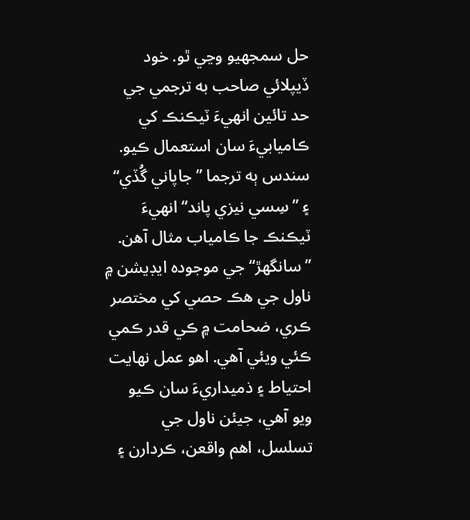حل سمجھيو وڃي ٿو. خود ڏيپلائي صاحب به ترجمي جي حد تائين انھيءَ ٽيڪنڪ کي ڪاميابيءَ سان استعمال ڪيو. سندس ٻه ترجما ”جاپاني گُڏي“ ۽ ”سِسي نيزي پاند“ انھيءَ ٽيڪنڪ جا ڪامياب مثال آھن. ”سانگھڙ“ جي موجودہ ايڊيشن ۾ ناول جي ھڪ حصي کي مختصر ڪري، ضحامت ۾ ڪي قدر ڪمي ڪئي ويئي آھي. اھو عمل نھايت احتياط ۽ ذميداريءَ سان ڪيو ويو آھي، جيئن ناول جي تسلسل، اھم واقعن، ڪردارن ۽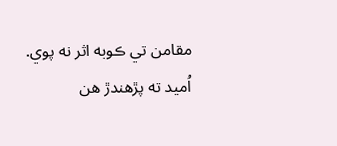مقامن تي ڪوبه اثر نه پوي. اُميد ته پڙھندڙ ھن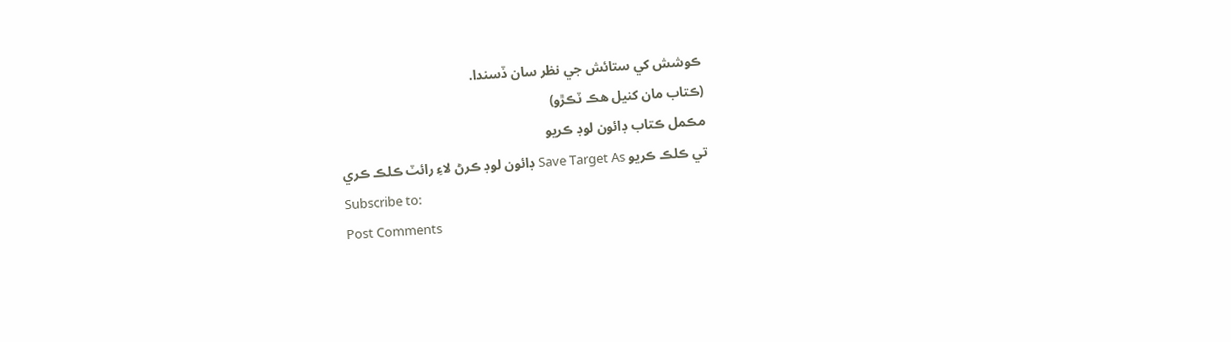ڪوشش کي ستائش جي نظر سان ڏسندا.
(ڪتاب مان کنيل هڪ ٽڪڙو)
مڪمل ڪتاب ڊائون لوڊ ڪريو
تي ڪلڪ ڪريو Save Target As ڊائون لوڊ ڪرڻ لاءِ رائٽ ڪلڪ ڪري
Subscribe to:
Post Comments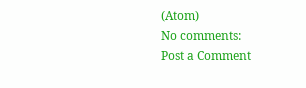(Atom)
No comments:
Post a Comment